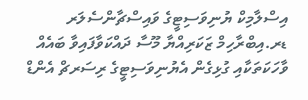އިސްލާމިކް ޔުނިވަސިޓީގެ ވައިސްޗާންސެލަރ ޑރ.އިބްރާހިމް ޒަކަރިއްޔާ މޫސާ ދައްކަވާފައިވާ ބައެއް ވާހަކަތަކާއި ގުޅިގެން އެޔުނިވަސިޓީގެ ރިސަރޗް އެންޑް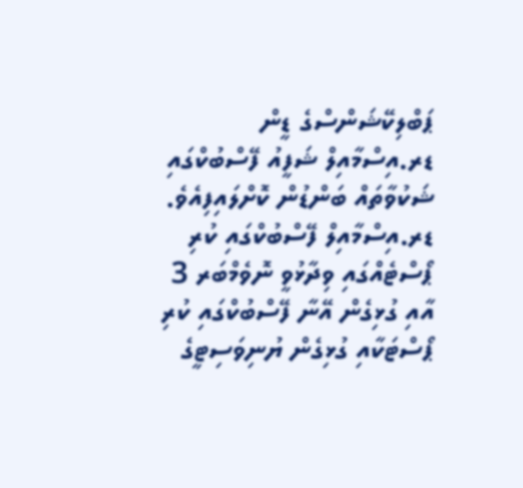ޕަބްލިކޭޝަންސްގެ ޑީން ޑރ.އިސްމާއިލް ޝަފީއު ފޭސްބުކްގައި ޝަކުވާތައް ބަންޑުން ކޮށްލައިފިއެވެ.
ޑރ.އިސްމާއިލް ފޭސްބުކްގައި ކުރި ޕޯސްޓެއްގައި ވިދާޅުވީ ނޮވެމްބަރ 3 އާއި ގުޅިގެން އޭނާ ފޭސްބުކްގައި ކުރި ޕޯސްޓަކާއި ގުޅިގެން ޔުނިވަސިޓީގެ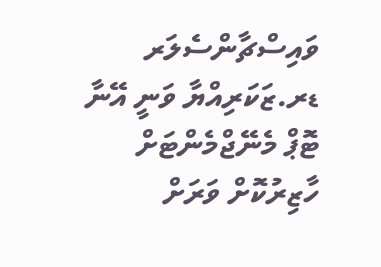ވައިސްޗާންސެލަރ ޑރ.ޒަކަރިއްޔާ ވަނީ އޭނާ ޓޮޕް މެނޭޖްމެންޓަށް ހާޒިރުކޮށް ވަރަށް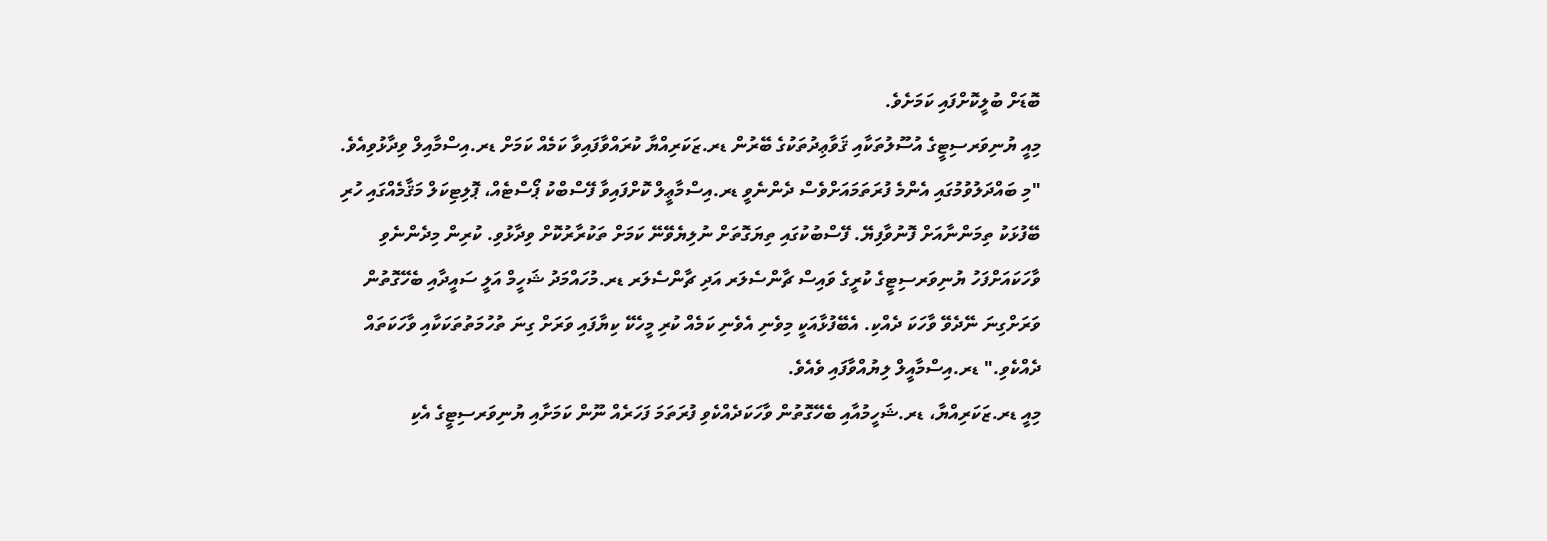ބޮޑަށް ބުލީކޮށްފައި ކަމަށެވެ.
މިއީ ޔުނިވަރސިޓީގެ އުސޫލުތަކާއި ޤަވާޢިދުތަކުގެ ބޭރުން ޑރ.ޒަކަރިއްޔާ ކުރައްވާފައިވާ ކަމެއް ކަމަށް ޑރ.އިސްމާއިލް ވިދާޅުވިއެވެ.
"މި ބައްދަލުވުމުގައި އެންމެ ފުރަތަމައަށްވެސް ދެންނެވީ ޑރ.އިސްމާޢީލް ކޮށްފައިވާ ފޭސްބްކު ޕޯސްޓެއް، ޕޮލިޓިކަލް މަޤާމެއްގައި ހުރި ބޭފުޅަކު ތިމަންނާއަށް ފޮނުވާފިޔޭ. ފޭސްބުކުގައި ތިޔަގޮތަށް ނުލިޔެވޭނޭ ކަމަށް ތަކުރާރުކޮށް ވިދާޅުވި. ކުރިން މިދެންނެވި ވާހަކައަށްފަހު ޔުނިވަރސިޓީގެ ކުރީގެ ވައިސް ޗާންސެލަރ އަދި ޗާންސެލަރ ޑރ.މުހައްމަދު ޝަހީމް އަލީ ސައީދާއި ބެހޭގޮތުން ވަރަށްގިނަ ނޭދެވޭ ވާހަކަ ދެއްކި. އެބޭފުޅާއަކީ މިވެނި އެވެނި ކަމެއް ކުރި މީހެކޭ ކިޔާފައި ވަރަށް ގިނަ ތުހުމަތުތަކަކާއި ވާހަކަތައް ދެއްކެވި." ޑރ.އިސްމާއީލް ލިޔުއްވާފައި ވެއެވެ.
މިއީ ޑރ.ޒަކަރިއްޔާ، ޑރ.ޝަހީމުއާއި ބެހޭގޮތުން ވާހަކަދެއްކެވި ފުރަތަމަ ފަހަރެއް ނޫން ކަމަށާއި ޔުނިވަރސިޓީގެ އެކި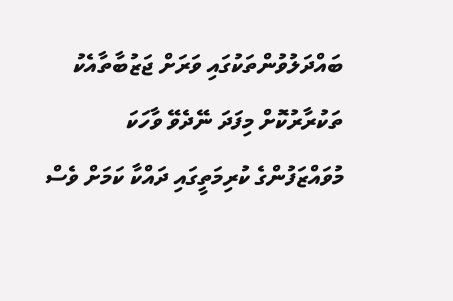ބައްދަލުވުންތަކުގައި ވަރަށް ޖަޒުބާތާއެކު ތަކުރާރުކޮށް މިފަދަ ނޭދެވޭ ވާހަކަ މުވައްޒަފުންގެ ކުރިމަތީގައި ދައްކާ ކަމަށް ވެސް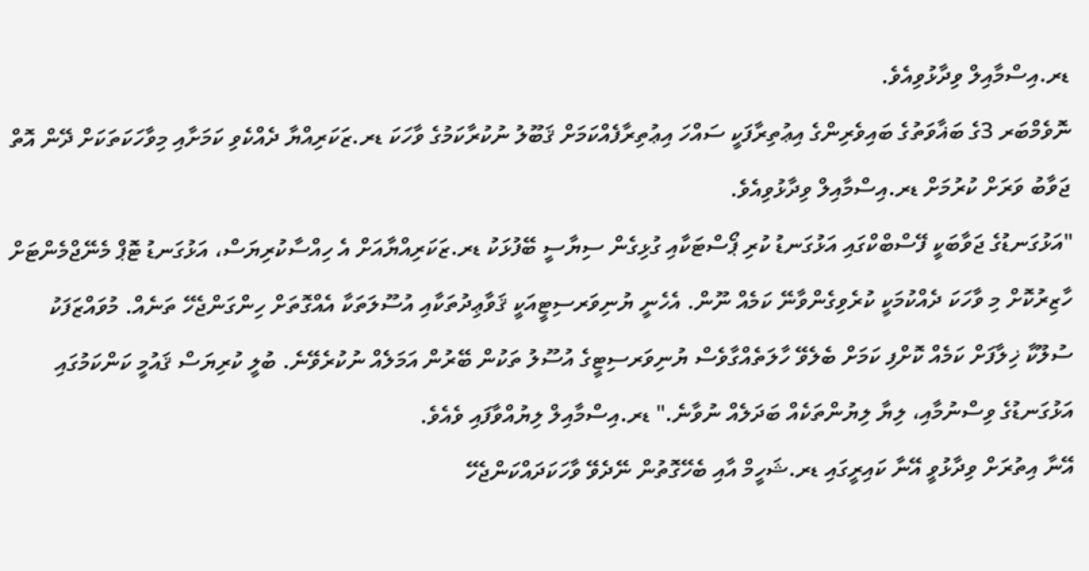ޑރ.އިސްމާއިލް ވިދާޅުވިއެވެ.
ނޮވެމްބަރ 3ގެ ބަޣާވަތުގެ ބައިވެރިންގެ އިޢުތިރާފަކީ ސައްހަ އިޢުތިރާފެއްކަމަށް ޤަބޫލު ނުކުރާކަމުގެ ވާހަކަ ޑރ.ޒަކަރިއްޔާ ދެއްކެވި ކަމަށާއި މިވާހަކަތަކަށް ދޭން އޮތް ޖަވާބު ވަރަށް ކުރުމަށް ޑރ.އިސްމާއިލް ވިދާޅުވިއެވެ.
"އަޅުގަނޑުގެ ޖަވާބަކީ ފޭސްބްކްގައި އަޅުގަނޑު ކުރި ޕޯސްޓަކާއި ގުޅިގެން ސިޔާސީ ބޭފުޅަކު ޑރ.ޒަކަރިއްޔާއަށް އެ ހިއްސާކުރިޔަސް، އަޅުގަނޑު ޓޮޕް މެނޭޖްމެންޓަށް ހާޒިރުކޮށް މި ވާހަކަ ދެއްކުމަކީ ކުރެވިގެންވާނޭ ކަމެއް ނޫން. އެހެނީ ޔުނިވަރސިޓީއަކީ ޤަވާޢިދުތަކާއި އުސޫލަތަކާ އެއްގޮތަށް ހިންގަންޖެހޭ ތަނެއް. މުވައްޒަފަކު ސުލޫކާ ޚިލާފަށް ކަމެއް ކޮށްފި ކަމަށް ބެލެވޭ ހާލަތެއްގާވެސް ޔުނިވަރސިޓީގެ އުސޫލު ތަކުން ބޭރުން އަމަލެއް ނުކުރެވޭނެ. ބުލީ ކުރިޔަސް ޤައުމީ ކަންކަމުގައި އަޅުގަނޑުގެ ވިސްނުމާއި، ލިޔާ ލިޔުންތަކެއް ބަދަލެއް ނުވާނެ." ޑރ.އިސްމާއިލް ލިޔުއްވާފައި ވެއެވެ.
އޭނާ އިތުރަށް ވިދާޅުވީ އޭނާ ކައިރީގައި ޑރ.ޝަހީމް އާއި ބެހޭގޮތުން ނޭދެވޭ ވާހަކަދައްކަންޖެހޭ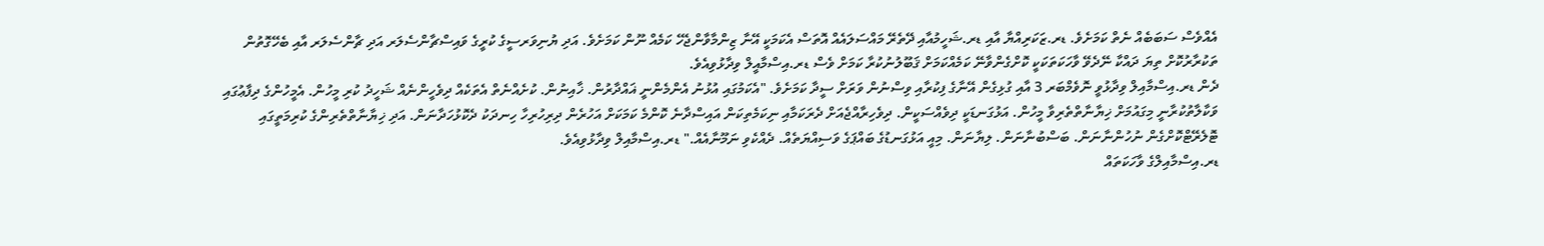އެއްވެސް ސަބަބެއް ނެތް ކަމަށެވެ. ޑރ.ޒަކަރިއްޔާ އާއި ޑރ.ޝަހީމުއާއި ދޭތެރޭ މައްސަލައެއް އޮތަސް އެކަމަކީ އޭނާ ޒިންމާވާންޖެހޭ ކަމެއް ނޫން ކަމަށެވެ. އަދި ޔުނިވަރސީގެ ކުރީގެ ވައިސްޗާންސެލަރ އަދި ޗާންސެލަރ އާއި ބެހޭގޮތުން ތަކުރާރުކޮށް ތިޔަ ދައްކާ ނޭދެވޭ ވާހަކަތަކަކީ ކޮށްގެންވާނޭ ކަމެއްކަމަށް ޤަބޫލުނުކުރާ ކަމަށް ވެސް ޑރ.އިސްމާއީލް ވިދާޅުވިއެވެ.
ދެން ޑރ.އިސްމާއިލް ވިދާޅުވީ ނޮވެމްބަރ 3 އާއި ގުޅިގެން އޭނާގެ ފިކުރާއި ވިސްނުން ވަރަށް ސީދާ ކަމަށެވެ. "އެކަމުގައި އުޅުނު އެންމެންނީ ޣައްދާރުން. ޚާއިނުން. ކުށެއްނެތް އެތަކެއް ދިވެހީންނެއް ޝަހީދު ކުރި މީހުން. އެމީހުންގެ ދިފާޢުގައި ވަކާލާތުކުރާނީ މިގައުމަށް ޚިޔާނާތްތެރިވާ މީހުން. އަޅުގަނޑަކީ ދިވެއްސަކީން. ދިވެހިރާއްޖެއަށް ދެރަކަމާއި ނިކަމެތިކަން އައިސްދާނެ ކޮންމެ ކަމަކަށް އަހުރެން ދިރިހުރިހާ ހިނދަކު ދެކޮޅުހަދާނަން. އަދި ޚިޔާނާތްތެރިންގެ ކުރިމަތީގައި ޓޮލެރޭޓްކޮށްގެން ނުހުންނާނަން. ބަސްބުނާނަން. ލިޔާނަން. މިއީ އަޅުގަނޑުގެ ބައްޕަގެ ވަސިއްޔަތެއް. ދެއްކެވި ނަމޫނާއެއް." ޑރ.އިސްމާއިލް ވިދާޅުވިއެވެ.
ޑރ.އިސްމާއިލްގެ ވާހަކަތައް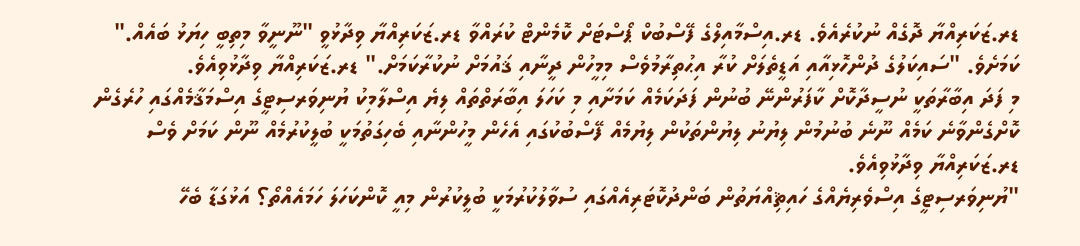ޑރ.ޒަކަރިއްޔާ ދޮގެއް ނުކުރެއެވެ. ޑރ.އިސްމާއިލްގެ ފޭސްބުކް ޕޯސްޓަށް ކޮމެންޓް ކުރައްވާ ޑރ.ޒަކަރިއްޔާ ވިދާޅުވީ "ނޫނީވާ މިތިބީ ހިޔަޅު ބައެއް." ކަމަށެވެ. "ސައިކަލުގެ ދުންހޮޅިއާއި އަޑީތެލަށް ކުރާ އިޙުތިރާމުވެސް މިމީހުން ދީނާއި ޤައުމަށް ނުކުރާކަމަށް." ޑރ.ޒަކަރިއްޔާ ވިދާޅުވިއެވެ.
މި ފަދަ އިބާރާތަކީ ނުސީދާކޮށް ކާފަރުންނޭ ބުނުން ފަދަކަމެއް ކަމަށާއި މި ކަހަލަ އިބާރަތްތައް ލިޔެ އިސްލާމިކު ޔުނިވަރސިޓީގެ އިސްމަޤާމެއްގައި ހުރެގެން ކޮށްގެންވާނެ ކަމެއް ނޫނެ ބުނުމުން ލިޔުނު ލިޔުންތަކުން ލިޔުމެއް ފޭސްބުކުގައި އެހެން މީހުންނާއި ބެހިގަތުމަކީ ބުލީކުރުމެއް ނޫން ކަމަށް ވެސް ޑރ.ޒަކަރިއްޔާ ވިދާޅުވިއެވެ.
"ޔުނިވަރސިޓީގެ އިސްވެރިޔެއްގެ ހައިޘިއްޔަތުން ބަންދުކޮޓަރިއެއްގައި ސުވާލުކުރުމަކީ ބުލީކުރުން މިއީ ކޮންކަހަލަ ހަމައެއްތޯ؟ އަޅުގަޑާ ބެހޭ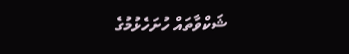ޝަކްވާތައް ހުށަހެޅުމުގެ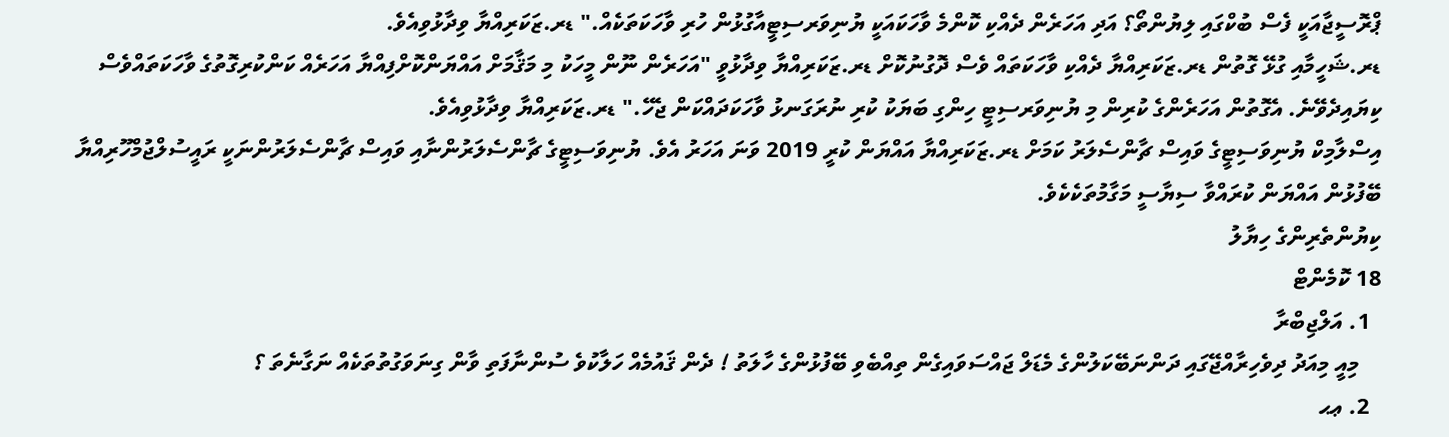ޕްރޮސީޖާއަކީ ފެސް ބުކްގައި ލިޔުންތޯ؟ އަދި އަހަރެން ދެއްކި ކޮންމެ ވާހަކައަކީ ޔުނިވަރސިޓީއާގުޅުން ހުރި ވާހަކަތަކެއް." ޑރ.ޒަކަރިއްޔާ ވިދާޅުވިއެވެ.
ޑރ.ޝަހީމާއި ގުޅޭ ގޮތުން ޑރ.ޒަކަރިއްޔާ ދެއްކި ވާހަކަތައް ވެސް ދޮގުނުކޮށް ޑރ.ޒަކަރިއްޔާ ވިދާޅުވީ "އަހަރެން ނޫން މީހަކު މި މަޤާމަށް އައްޔަންކޮށްފިއްޔާ އަހަރެއް ކަންކުރިގޮތުގެ ވާހަކަތައްވެސް ކިޔައިދެވޭނެ. އެގޮތުން އަހަރެންގެ ކުރިން މި ޔުނިވަރސިޓީ ހިންގި ބަޔަކު ކުރި ނުރަގަނޅު ވާހަކަދައްކަން ޖެހޭ." ޑރ.ޒަކަރިއްޔާ ވިދާޅުވިއެވެ.
އިސްލާމިކް ޔުނިވަސިޓީގެ ވައިސް ޗާންސެލަރު ކަމަށް ޑރ.ޒަކަރިއްޔާ އައްޔަން ކުރީ 2019 ވަނަ އަހަރު އެވެ. ޔުނިވަސިޓީގެ ޗާންސެލަރުންނާއި ވައިސް ޗާންސެލަރުންނަކީ ރައީސުލްޖުމްހޫރިއްޔާ ބޭފުޅުން އައްޔަން ކުރައްވާ ސިޔާސީ މަގާމުތަކެކެވެ.
ކިޔުންތެރިންގެ ހިޔާލު
18 ކޮމެންޓް
  1. އަލްޖިބްރާ
    މިއީ މިއަދު ދިވެހިރާއްޖޭގައި ދަންނަބޭކަލުންގެ މެޑަލް ޖައްސަވައިގެން ތިއްބެވި ބޭފުޅުންގެ ހާލަތު ! ދެން ޤައުމެއް ހަލާކުވެ ސުންނާފަތި ވާން ގިނަވަގުތުތަކެއް ނަގާނެތަ ؟
  2. ޢޙ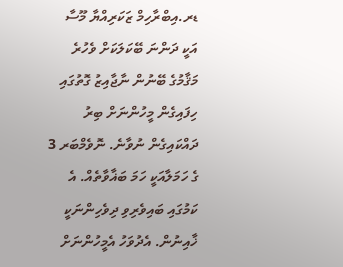ޑރ.އިބްރާހިމް ޒަކަރިއްޔާ މޫސާ އަކީ ދަންނަ ބޭކަލަކަށް ވެހުރެ މަޤާމުގެ ބޭނުން ނާޖާއިޒު ގޮތުގައި ހިފައިގެން މީހުންނަށް ބިރު ދައްކައިގެން ނުވާނެ. ނޮވެމްބަރ 3 ގެ ހަމަލާއަކީ ހަމަ ބަޣާވާތެއް. އެ ކަމުގައި ބައިވެރިވި ދިވެހިންނަކީ ޚާއިނުން. އެދުވަހު އެމީހުންނަށް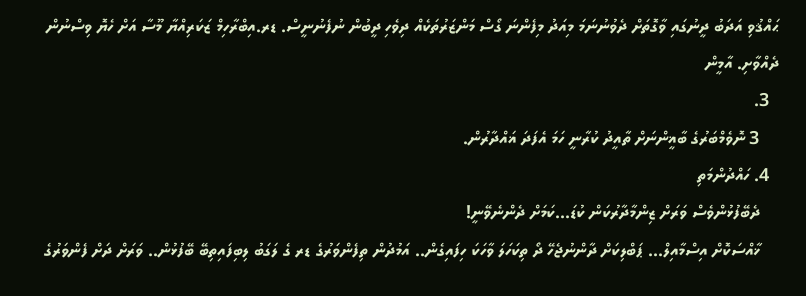ޙައްޤުވި އަދަބު ދީނުގައި ވާގޮތަށް ދެވުނުނަމަ މިއަދު މިފެންނަ ގޯސް މަންޒަރުތަކެއް ދިވެހި ދީބުން ނުފެނުނީސް. ޑރ.އިބްރާހިމް ޒަކަރިއްޔާ މޫސާ އަށް ހެޔޮ ވިސްނުން ދެއްވާށި. އާމީން
  3.
    3 ނޮވެމްބަރުގެ ބާޣީންނަށް ތާއީދު ކުރާނީ ހަމަ އެފަދަ ޣައްދާރުން.
  4. ހައްދުންމަތި
    ދެބޭފުޅުންވެސް ވަރަށް ޒިންމާދާރުކަން ކުޑަ...ކަމަށް ދެންނެވޭނީ!
    ޚާއްސަކޮށް އިސްމާއިލް... ޕަބްލިކަށް ދާންނުޖެހޭ ދޯ ތިކަހަލަ ވާހަކަ ހިފައިގެން.. އަމުދުން ތިފެންވަރުގެ ޑރ ގެ ލަގަބު ލިބިފައިތިބޭ ބޭފުޅުން.. ވަރަށް ދަށް ފެންވަރުގެ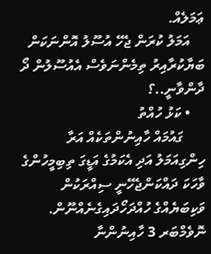ޢަމަލެއް.
    އަމަލު ކުރަން ޖެހޭ އުސޫލު އޮންނަކަން ބަޔާކުރާއިރު ތިމެންނަވެސް އެއުސޫލުން ދޯ ދާންވާނީ..؟
    • ކަޅު ހުއްތު
      ގައުމައް ހާއިނުންތަކެއް އަރާ ހިންގިއަމަލު އަދި އެކަމުގެ އަޑީގަ ތިބިމީހުންގެ ވާހަކަ ދައްކަންޖެހޭނީ ސިއްރަކުން ވަކިބަޔެއްގެ ހުއްދަހޯދައިގެނެއްނޫން. ނޮވެމްބަރ 3 ހާއިނުންނާ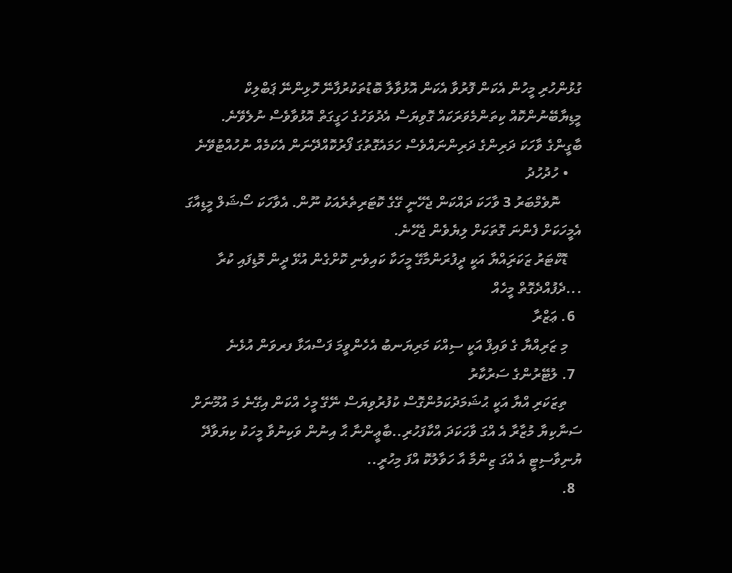ގުޅުންހުރި މީހުން އެކަން ފޮރުވާ އެކަން އޮޅުވާލާ ބޮޑުތަކުރުފާނޭ ހޮޅިންނޭ ޕަބްލިކް މީޑިޔާބޭނުންކޮއް ކިތަންމެވަރަކައް ގޮވިޔަސް އެދުވަހުގެ ހަގީގަތް އޮޅުވާވެސް ނުލެވޭނެ. ބާގީންގެ ވާހަކަ ދަރިންގެ ދަރިންނައްވެސް ހަމައެގޮތުގަ ފޯރުކޮއްދޭނަން އެކަމެއް ނުހުއްޓުވޭނެ
    • ހުދުހުދު
      ނޮވެމްބަރު 3 ވާހަކަ ދައްކަން ޖެހޭނީ ގޭގެ ކޮޓަރިތެރެއަކު ނޫން. އެވާހަކަ ސޯޝަލް މީޑިއާގަ އެމީހަކަށް ފެންނަ ގޮތަކަށް ލިޔެވެން ޖެހޭނެ.
    ޑޮކްޓަރު ޒަކަރަިއްޔާ އަކީ ދީފުރަންމާގޭ މީހަކާ ކައިވެނި ކޮށްގެން އުޅޭ ދީން މޮޑިފައި ކުރާ ...ދެފުއްދެގޮތް މީހެއް
  6. ޢަޒްރާ
    މި ޒަރިއްޔާ ގެ ވައިފް އަކީ ސިއްކަ މަރިޔަނބު އެހެންވީމަ ފަސްއަޅާ ފރވަން އުޅެނެ
  7. ލުޓޭރުންގެ ސަރުކާރު
    ތިޒަކަރި އްޔާ އަކީ ޙުޝަމަދުކަމުންގޮސް ކުފުރުވިޔަސް ނޭގޭ މީހެ އްކަން އިގޭނެ މަ އުމޫނަށް ސަނާކިޔާ މުޒާރާ އެ އްގަ ވާހަކަދަ އްކާފަހުރި..ބާޢީންނާ ޙާ އިނުން ވަކިނުވާ މީހަކު ކިޔަވާދޭ ޔުނިވާސިޓީ އެ އްގަ ޒިންމާ އާ ހަވާލުކޮ އްފަ މިހުރީ..
  8.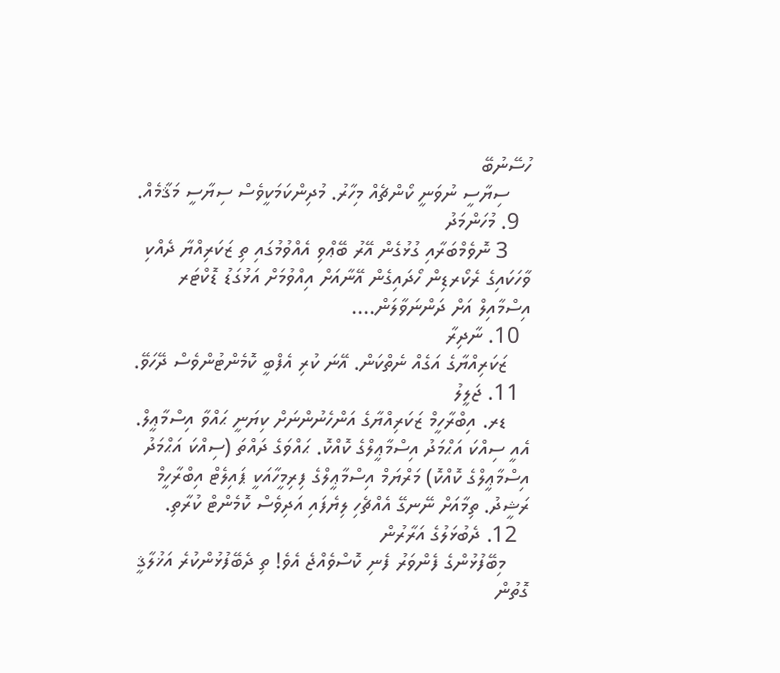ހުސޭނުބޭ
    ސިޔާސީ ނުވަނީ ކޯންޗެއް މިހާރު. މުދިންކަމަކީވެސް ސިޔާސީ މަޤާމެއް.
  9. މުހަންމަދު
    3 ނޮވެމްބަރާއި ގުޅުގެން އޭރު ބޭޢްވި އެއްވުމުގައި ތި ޒަކަރިއްޔާ ދެއްކި ވާހަކައިގެ ރެކޯރޑިން ހޯދައިގެން އޭނާއަށް އިއްވުމަށް އަޅުގަޑު ޑޮކްޓަރ އިސްމާއިލް އަށް ދަންނަވާލަން....
  10. ނާދިރާ
    ޒަކަރިއްޔާގެ އަގެއް ނެތްކަން. އޭނަ ކުރި އެފްބީ ކޮމެންޓުންވެސް ދޭހަވޭ.
  11. ޖަލީލު
    ޑރ. އިބްރާހީމް ޒަކަރިއްޔާގެ އަންހެނުންނަށް ކިޔަނީ ޙައްވާ އިސްމާޢީލް. އެއީ ސިއްކަ އަޙްމަދު އިސްމާޢީލްގެ ކޮއްކޮ. ޙައްވަގެ ދައްތަ (ސިއްކަ އަޙްމަދު އިސްމާޢީލްގެ ކޮއްކޮ) މަރްޔަމް އިސްމާޢީލްގެ ފިރިމީހާއަކީ ޕައިލެޓް އިބްރާހީމް ރަޝީދު. ތިމާއަށް ނޭނގޭ އެއްޗެހި ލިޔެފައި އަދިވެސް ކޮމެންޓް ކުރާތި.
  12. ދެބުޅަލުގެ އަރާރުން
    މިބޭފުޅުންގެ ފެންވަރު ފެނި ކޮސްވެއްޖެ އެވެ! ތި ދެބޭފުޅުންކުރެ އަޚުލާޤީ ގޮތުން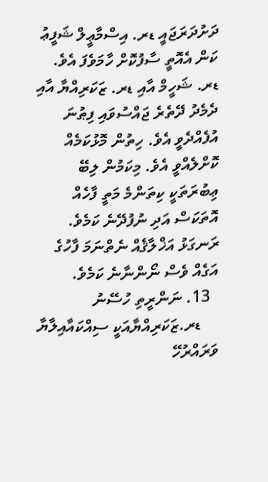ދަށުދަރަޖައީ ޑރ. އިސްމާޢީލް ޝަފީޢު ކަން އެއޮތީ ސާފުކޮށް ހާމަވެފަ އެވެ. ޑރ. ޝަހީމް އާއި ޑރ. ޒަކަރިއްޔާ އާއި ދެމެދު ދޭތެރެ ޖައްސުވައި ފިޠުނަ އުފެއްދެވީ އެވެ. ހިތުން މޮޅުކަމެއް ކޮށްލެއްވީ އެވެ. މިކަމުން ލިބޭ ޢިބުރަތަކީ ކިތަންމެ މަތީ ފާހެއް އޮތަކަސް އަދި ނުފުދޭނެ ކަމެވެ. ރަނގަޅު އަޚްލާޤެއް ނެތްނަމަ ފާހުގެ އަގެއް ވެސް ނޯންނާނެ ކަމެވެ.
  13. ނަންރީތި ހުސޭނު
    ޑރ.ޒަކަރިއްޔާއަކީ ސިއްކައާއިލާޔާ ވަރައްރުހޭ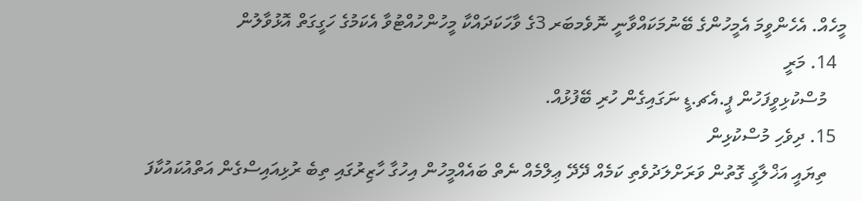މީހެއް. އެހެންވީމަ އެމީހުންގެ ބޭނުމަކައްވާނީ ނޮވެމބަރ 3ގެ ވާހަކަދައްކާ މީހުންހުއްޓުވާ އެކަމުގެ ހަގީގަތް އޮޅުވާލުން
  14. މަރީ
    މުސްކުޅިވީފަހުން ޕީ.އެޗ.ޑީ ނަގައިގެން ހުރި ބޭފުޅުއް.
  15. ދިވެހި މުސްކުޅިން
    ތިޔައީ އަޚްލާގީ ގޮތުން ވަރަށްލަދުވެތި ކަމެއް ދޭދޭ ޢިލްމެއް ނެތް ބައެއްމީހުން އިހުގާ ހާޒިރުގައި ތިބެ ރުޅިއައިސްގެން އަތްއުކައުކާފަ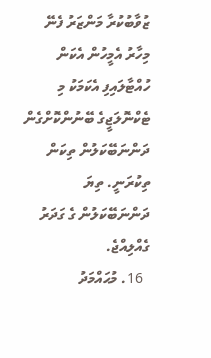ޒުވާބުކުރާ މަންޒަރު ފެނޭ މިހާރު އެމީހުން އެކަން ހުއްޓާލައިފި އެކަމަކު މި ޓެކްނޮލަޖީގެ ބޭނުންކޮށްގެން ދަންނަބޭކަލުން ތިކަން ތިކުރަނީ. ތިޔަ ދަންނަބޭކަލުން ގެ ގަދަރު ގެއްލިއްޖެ.
  16. މުޙައްމަދު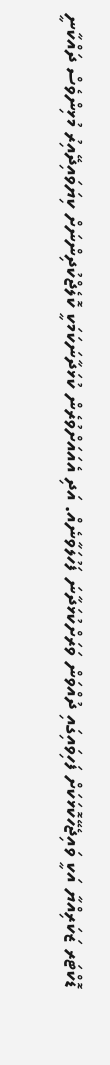ޑޮކްޓަރ ޒަކަރިއްޔާ އަކީ ވައިޖެހޭކޮޅަކަށް ފަހިވައިގައި ދުއްވަން ވަރަށްކުޅަދާނަ ފަހުލަވާނެއް. އަދި އެއައަށްވުރެން ކުޅަދާނަކަމަކީ ކޮލެޖްކުދިންނަށް ކިޔަވައިދޭއިރު މުޅިންވެސް ދައްކާނީ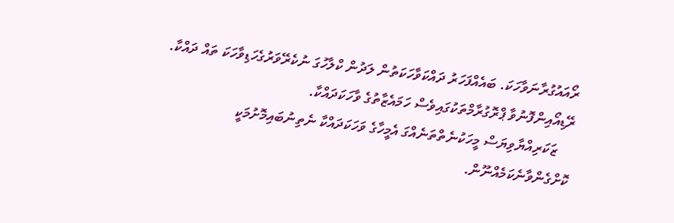ރޯއައުގުރާނަވާހަކަ. ބައެއްފަހަރު ދައްކަވާހަކަތުން ލަދުން ކްލާހުގަ ނުކެރޭވަރުގެހަޑިވާހަކަ ތައް ދައްކާ. ރޭޑިއޯއިންފޮނުވާ ޕްރޮގުރާމްތަކުގައިވެސް ހަމައެޒާތުގެ ވާހަކަދައްކާ.
    ޒަކަރިއްޔާވިޔަސް މީހަކުނެތްތަނެއްގަ އެމީހާގެ ވަހަކަދައްކާ ނެތިނުބައިމޮށުމަކީ ކޮށްގެންވާނެކަމެއްނޫން.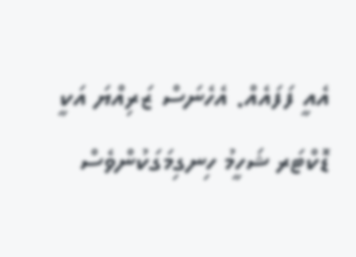އެއީ ފަފައެއް. އެހެނަސް ޒަރިއްޔަ އަކީ ޑޮކްޓަރ ޝަހީމު ހިނގިމަގަކުންވެސް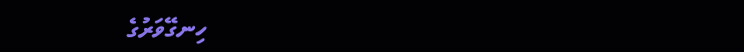ހިނގޭވަރުގެ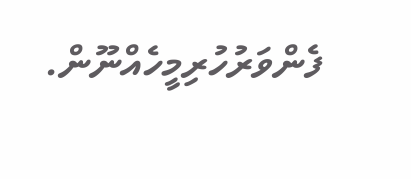ފެންވަރުހުރިމީހެއްނޫން.